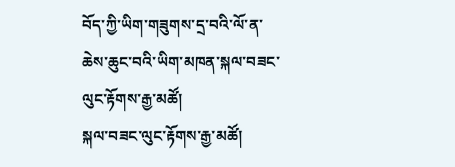བོད་ཀྱི་ཡིག་གཟུགས་དྲ་བའི་ལོ་ན་ཆེས་ཆུང་བའི་ཡིག་མཁན་སྐལ་བཟང་ལུང་རྟོགས་རྒྱ་མཚོ།
སྐལ་བཟང་ལུང་རྟོགས་རྒྱ་མཚོ།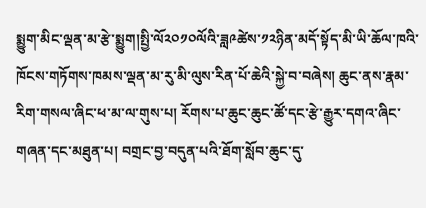སྨྱུག་མིང་ལྡན་མ་རྩེ་སྨྱུག།སྤྱི་ལོ༢༠༡༠ལོའི་ཟླ༩ཚེས་༡༢ཉིན་མདོ་སྟོད་མི་ཡི་ཆོལ་ཁའི་ཁོངས་གཏོགས་ཁམས་ལྡན་མ་རུ་མི་ལུས་རིན་པོ་ཆེའི་སྐྱེ་བ་བཞེས། ཆུང་ནས་རྣམ་རིག་གསལ་ཞིང་ཕ་མ་ལ་གུས་པ། རོགས་པ་ཆུང་ཆུང་ཚོ་དང་རྩེ་རྒྱུར་དགའ་ཞིང་གཞན་དང་མཐུན་པ། བགྲང་བྱ་བདུན་པའི་ཐོག་སློབ་ཆུང་དུ་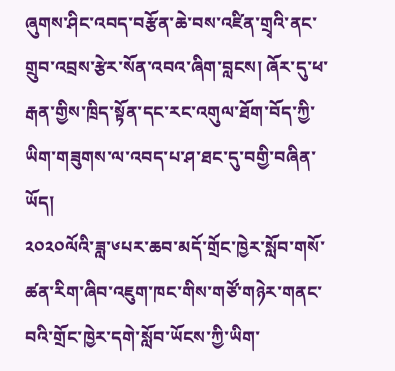ཞུགས་ཤིང་འབད་བརྩོན་ཆེ་བས་འཛིན་གྲྭའི་ནང་གྲུབ་འབྲས་རྩེར་སོན་འབའ་ཞིག་བླངས། ཞོར་དུ་ཕ་རྒན་གྱིས་ཁྲིད་སྟོན་དང་རང་འགུལ་ཐོག་བོད་ཀྱི་ཡིག་གཟུགས་ལ་འབད་པ་ཤ་ཐང་དུ་བགྱི་བཞིན་ཡོད།
༢༠༢༠ལོའི་ཟླ་༦པར་ཆབ་མདོ་གྲོང་ཁྱེར་སློབ་གསོ་ཚན་རིག་ཞིབ་འཇུག་ཁང་གིས་གཙོ་གཉེར་གནང་བའི་གྲོང་ཁྱེར་དགེ་སློབ་ཡོངས་ཀྱི་ཡིག་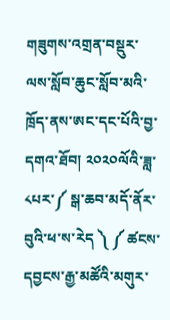གཟུགས་འགྲན་བསྡུར་ལས་སློབ་ཆུང་སློབ་མའི་ཁྲོད་ནས་ཨང་དང་པོའི་བྱ་དགའ་ཐོབ། ༢༠༢༠ལོའི་ཟླ་༨པར་༼ སྒ་ཆབ་མདོ་ནོར་བུའི་ཕ་ས་རེད ༽ ༼ ཚངས་དབྱངས་རྒྱ་མཚོའི་མགུར་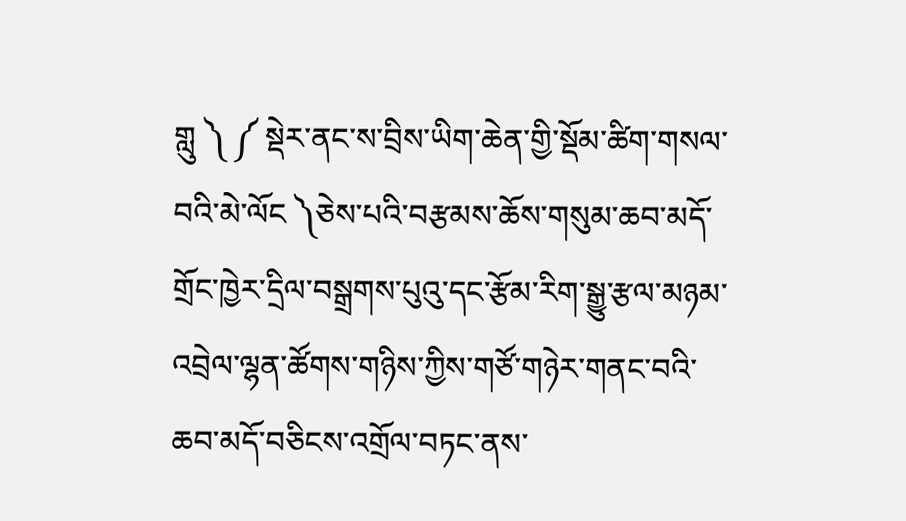གླུ ༽ ༼ སྡེར་ནང་ས་བྲིས་ཡིག་ཆེན་གྱི་སྡོམ་ཚིག་གསལ་བའི་མེ་ལོང ༽ཅེས་པའི་བརྩམས་ཆོས་གསུམ་ཆབ་མདོ་གྲོང་ཁྱེར་དྲིལ་བསྒྲགས་པུའུ་དང་རྩོམ་རིག་སྒྱུ་རྩལ་མཉམ་འབྲེལ་ལྷན་ཚོགས་གཉིས་ཀྱིས་གཙོ་གཉེར་གནང་བའི་ཆབ་མདོ་བཅིངས་འགྲོལ་བཏང་ནས་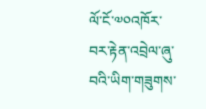ལོ་ངོ་༧༠འཁོར་བར་རྟེན་འབྲེལ་ཞུ་བའི་ཡིག་གཟུགས་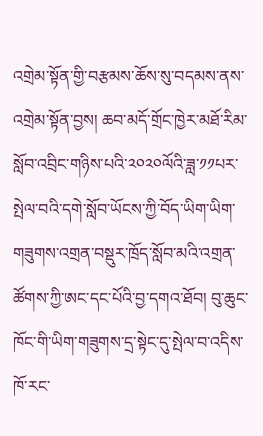འགྲེམ་སྟོན་གྱི་བརྩམས་ཆོས་སུ་བདམས་ནས་འགྲེམ་སྟོན་བྱས། ཆབ་མདོ་གྲོང་ཁྱེར་མཐོ་རིམ་སློབ་འབྲིང་གཉིས་པའི་༢༠༢༠ལོའི་ཟླ་༡༡པར་སྤེལ་བའི་དགེ་སློབ་ཡོངས་ཀྱི་བོད་ཡིག་ཡིག་གཟུགས་འགྲན་བསྡུར་ཁྲོད་སློབ་མའི་འགྲན་ཚོགས་ཀྱི་ཨང་དང་པོའི་བྱ་དགའ་ཐོབ། བུ་ཆུང་ཁོང་གི་ཡིག་གཟུགས་དྲ་སྟེང་དུ་སྤེལ་བ་འདིས་ཁོ་རང་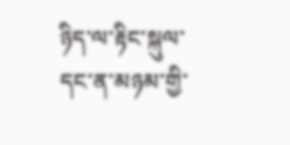ཉིད་ལ་རྟིང་སྐུལ་དང་ན་མཉམ་གྱི་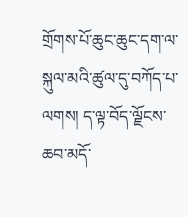གྲོགས་པོ་ཆུང་ཆུང་དག་ལ་སྐུལ་མའི་ཚུལ་དུ་བཀོད་པ་ལགས། ད་ལྟ་བོད་ལྗོངས་ཆབ་མདོ་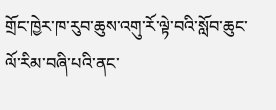གྲོང་ཁྱེར་ཁ་རུབ་ཆུས་འགུ་རོ་ལྟེ་བའི་སློབ་ཆུང་ལོ་རིམ་བཞི་པའི་ནང་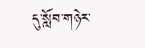དུ་སློབ་གཉེར་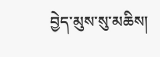བྱེད་མུས་སུ་མཆིས།